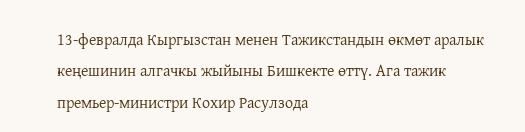13-февралда Кыргызстан менен Тажикстандын өкмөт аралык кеңешинин алгачкы жыйыны Бишкекте өттү. Ага тажик премьер-министри Кохир Расулзода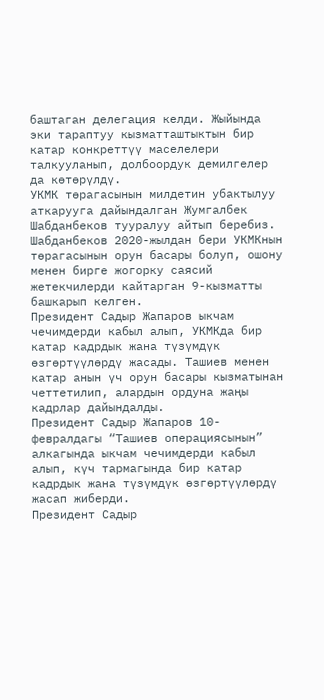баштаган делегация келди. Жыйында эки тараптуу кызматташтыктын бир катар конкреттүү маселелери талкууланып, долбоордук демилгелер да көтөрүлдү.
УКМК төрагасынын милдетин убактылуу аткарууга дайындалган Жумгалбек Шабданбеков тууралуу айтып беребиз. Шабданбеков 2020-жылдан бери УКМКнын төрагасынын орун басары болуп, ошону менен бирге жогорку саясий жетекчилерди кайтарган 9-кызматты башкарып келген.
Президент Садыр Жапаров ыкчам чечимдерди кабыл алып, УКМКда бир катар кадрдык жана түзүмдүк өзгөртүүлөрдү жасады. Ташиев менен катар анын үч орун басары кызматынан четтетилип, алардын ордуна жаңы кадрлар дайындалды.
Президент Садыр Жапаров 10-февралдагы “Ташиев операциясынын” алкагында ыкчам чечимдерди кабыл алып, күч тармагында бир катар кадрдык жана түзүмдүк өзгөртүүлөрдү жасап жиберди.
Президент Садыр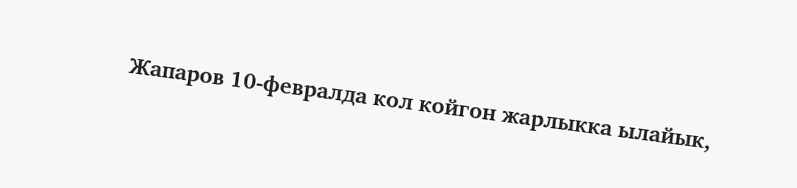Жапаров 10-февралда кол койгон жарлыкка ылайык,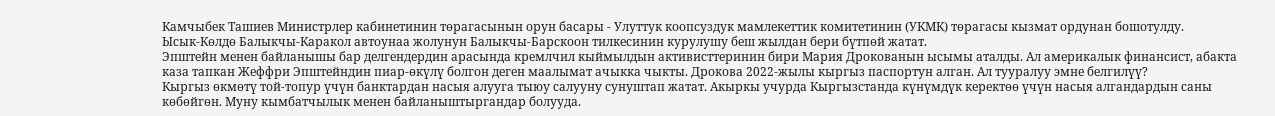Камчыбек Ташиев Министрлер кабинетинин төрагасынын орун басары - Улуттук коопсуздук мамлекеттик комитетинин (УКМК) төрагасы кызмат ордунан бошотулду.
Ысык-Көлдө Балыкчы-Каракол автоунаа жолунун Балыкчы-Барскоон тилкесинин курулушу беш жылдан бери бүтпөй жатат.
Эпштейн менен байланышы бар делгендердин арасында кремлчил кыймылдын активисттеринин бири Мария Дрокованын ысымы аталды. Ал америкалык финансист, абакта каза тапкан Жеффри Эпштейндин пиар-өкүлү болгон деген маалымат ачыкка чыкты. Дрокова 2022-жылы кыргыз паспортун алган. Ал тууралуу эмне белгилүү?
Кыргыз өкмөтү той-топур үчүн банктардан насыя алууга тыюу салууну сунуштап жатат. Акыркы учурда Кыргызстанда күнүмдүк керектөө үчүн насыя алгандардын саны көбөйгөн. Муну кымбатчылык менен байланыштыргандар болууда.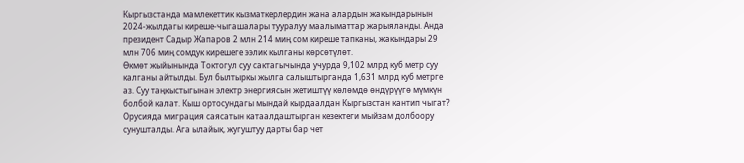Кыргызстанда мамлекеттик кызматкерлердин жана алардын жакындарынын 2024-жылдагы киреше-чыгашалары тууралуу маалыматтар жарыяланды. Анда президент Садыр Жапаров 2 млн 214 миң сом киреше тапканы, жакындары 29 млн 706 миң сомдук кирешеге ээлик кылганы көрсөтүлөт.
Өкмөт жыйынында Токтогул суу сактагычында учурда 9,102 млрд куб метр суу калганы айтылды. Бул былтыркы жылга салыштырганда 1,631 млрд куб метрге аз. Суу таңкыстыгынан электр энергиясын жетиштүү көлөмдө өндүрүүгө мүмкүн болбой калат. Кыш ортосундагы мындай кырдаалдан Кыргызстан кантип чыгат?
Орусияда миграция саясатын катаалдаштырган кезектеги мыйзам долбоору сунушталды. Ага ылайык, жугуштуу дарты бар чет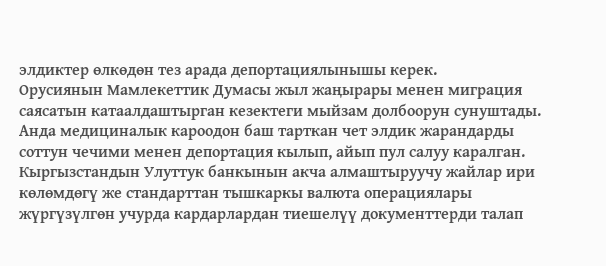элдиктер өлкөдөн тез арада депортациялынышы керек.
Орусиянын Мамлекеттик Думасы жыл жаңырары менен миграция саясатын катаалдаштырган кезектеги мыйзам долбоорун сунуштады. Анда медициналык кароодон баш тарткан чет элдик жарандарды соттун чечими менен депортация кылып, айып пул салуу каралган.
Кыргызстандын Улуттук банкынын акча алмаштыруучу жайлар ири көлөмдөгү же стандарттан тышкаркы валюта операциялары жүргүзүлгөн учурда кардарлардан тиешелүү документтерди талап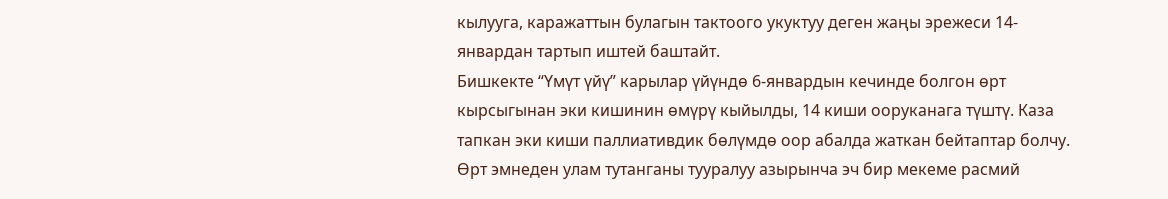кылууга, каражаттын булагын тактоого укуктуу деген жаңы эрежеси 14-январдан тартып иштей баштайт.
Бишкекте “Үмүт үйү” карылар үйүндө 6-январдын кечинде болгон өрт кырсыгынан эки кишинин өмүрү кыйылды, 14 киши ооруканага түштү. Каза тапкан эки киши паллиативдик бөлүмдө оор абалда жаткан бейтаптар болчу. Өрт эмнеден улам тутанганы тууралуу азырынча эч бир мекеме расмий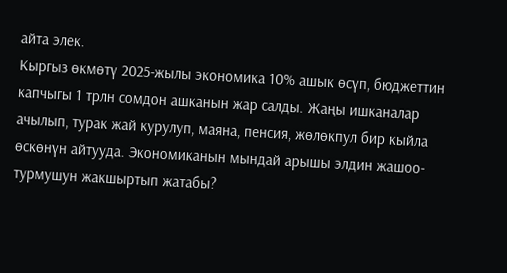айта элек.
Кыргыз өкмөтү 2025-жылы экономика 10% ашык өсүп, бюджеттин капчыгы 1 трлн сомдон ашканын жар салды. Жаңы ишканалар ачылып, турак жай курулуп, маяна, пенсия, жөлөкпул бир кыйла өскөнүн айтууда. Экономиканын мындай арышы элдин жашоо-турмушун жакшыртып жатабы?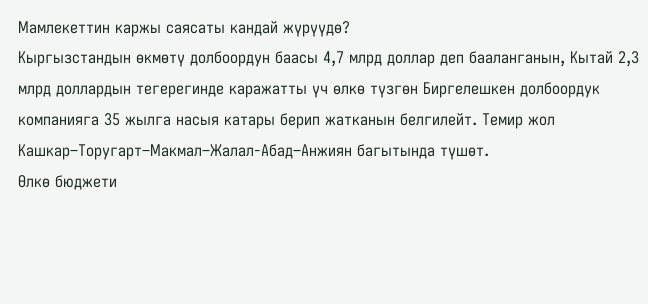Мамлекеттин каржы саясаты кандай жүрүүдө?
Кыргызстандын өкмөтү долбоордун баасы 4,7 млрд доллар деп бааланганын, Кытай 2,3 млрд доллардын тегерегинде каражатты үч өлкө түзгөн Биргелешкен долбоордук компанияга 35 жылга насыя катары берип жатканын белгилейт. Темир жол Кашкар–Торугарт–Макмал–Жалал-Абад–Анжиян багытында түшөт.
Өлкө бюджети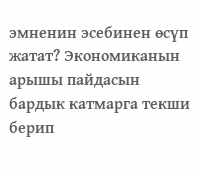эмненин эсебинен өсүп жатат? Экономиканын арышы пайдасын бардык катмарга текши берип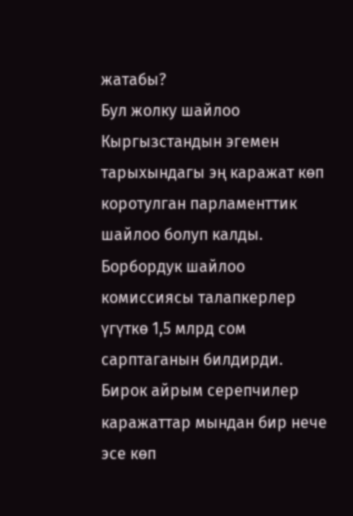жатабы?
Бул жолку шайлоо Кыргызстандын эгемен тарыхындагы эң каражат көп коротулган парламенттик шайлоо болуп калды. Борбордук шайлоо комиссиясы талапкерлер үгүткө 1,5 млрд сом сарптаганын билдирди. Бирок айрым серепчилер каражаттар мындан бир нече эсе көп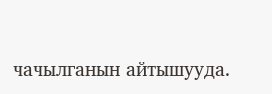чачылганын айтышууда.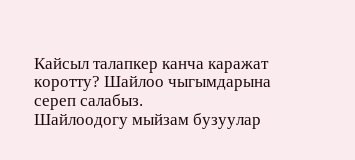Кайсыл талапкер канча каражат коротту? Шайлоо чыгымдарына сереп салабыз.
Шайлоодогу мыйзам бузуулар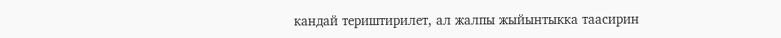кандай териштирилет, ал жалпы жыйынтыкка таасирин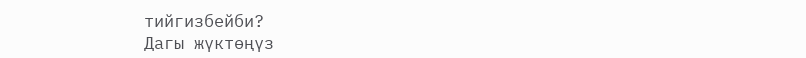тийгизбейби?
Дагы жүктөңүз